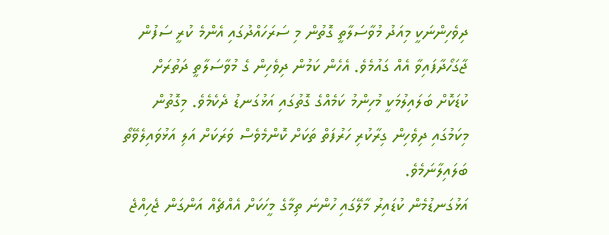ދިވެހިންނަކީ މިއަދު މުވާސަލާތީ ގޮތުން މި ސަރަހައްދުގައި އެންމެ ކުރީ ސަފުން ޖާގަހޯދާފައިވާ އެއް ގައުމެވެ. އެހެން ކަމުން ދިވެހިން ގެ މުވާސަލާތީ ދަތުރަށް ކުޑަކޮށް ބަލައިލުމަކީ މުހިންމު ކަމެއްގެ ގޮތުގައި އަޅުގަނޑު ދެކެމެވެ. މިގޮތުން މިކަމުގައި ދިވެހިން ގިރާކުރި ހަރުފަތް ތަކަށް ކޮންމެވެސް ވަރަކަށް އަލި އަޅުވައިލެވޭތޯ ބަލައިލާނަމެވެ.
އަޅުގަނޑުމެން ކުޑައިރު މާލޭގައި ހުންނަ ތިމާގެ މީހަކަށް އެއްޗެއް އަންގަން ޖެހިއްޖެ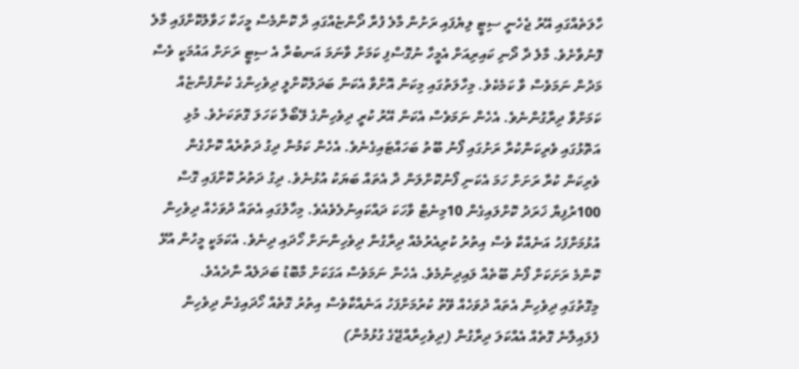ހާލަތެއްގައި އޭރު ޖެހެނީ ސިޓީ ލިޔެފައި ރަށުން މާލެ ފުރާ ދޯންޏެއްގައި ދާ ކޮންމެސް މީހަކާ ހަވާލުކޮށްފައި މާލެ ފޮނުވާށެވެ. މާލެ ދާ ދޯނި ކައިރިއަށް އެމީހާ ނުގޮސްފި ކަމަށް ވާނަމަ އަނބުރާ އެ ސިޓީ ރަށަށް އައުމަކީ ވެސް މަދުން ނަމަވެސް ވާ ކަމެކެވެ. މިހާލަތުގައި މިކަން އޮށްވާ އެކަން ބަދަލުކޮށްލީ ދިވެހިންގެ ކުންފުންޏެއް ކަމަށްވާ ދިރާގުންނެވެ. އެހެން ނަމަވެސް އެކަން އޭރު ކުރީ ދިވެހިންގެ ލޭބޯލާ ކަހަލަ ގޮތަކަށެވެ. މުޅި އަތޮޅުގައި ވެރިކަންކުރާ ރަށުގައި ފޯނު ބޫތު ބަހައްޓައިގެނެވެ. އެހެން ކަމުން ދިގު ދަތުރެއް ކޮށްގެން ވެރިކަން ކުރާ ރަށަށް ހަމަ އެކަނި ފޯނުކޮށްލަން ދާ އެތައް ބަޔަކު އުޅުނެވެ. ދިގު ދަތުރު ކޮށްފައި ގޮސް 100ރުފިޔާ ޚަރަދު ކޮށްލައިގެން 10މިނެޓް ވާހަކަ ދައްކައިނުލެވެއެވެ. މިހާލުގައި އެތައް ދުވަހެއް ދިވެހިން އުޅުމަށްފަހު އަނެއްކާ ވެސް އިތުރު ކުރިއެރުމެއް ދިރާގުން ދިވެހިންނަށް ހޯދައި ދިނެވެ. އެކަމަކީ މީހުން އުޅޭ ކޮންމެ ރަށަކަށް ފޯނު ބޫތެއް ލައިދިނުމެވެ. އެހެން ނަމަވެސް އަގަކަށް މާބޮޑު ބަދަލެއް ނާދެއެވެ.
މިގޮތުގައި ދިވެހިން އެތައް ދުވަހެއް ވޭތު ކުރުމަށްފަހު އަނެއްކާވެސް އިތުރު ގޮތެއް ހޯދައިގެން ދިވެހިން ފެލައިލާނެ ގޮތެއް އެއްކަލަ ދިރާގުން (ދިވެހިރާއްޖޭގެ ގުޅުމުން)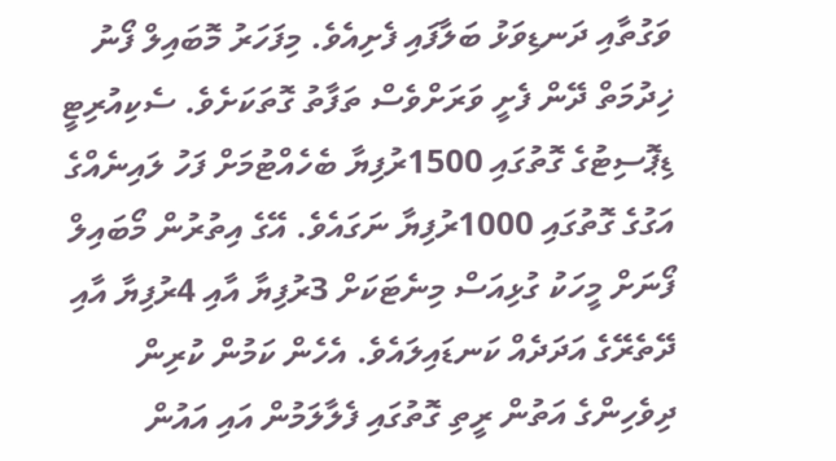ވަގުތާއި ދަނޑިވަޅު ބަލާފައި ފެށިއެވެ. މިފަހަރު މޮބައިލް ފޯނު ޚިދުމަތް ދޭން ފެށީ ވަރަށްވެސް ތަފާތު ގޮތަކަށެވެ. ސެކިއުރިޓީ ޑިޕޮސިޓުގެ ގޮތުގައި 1500ރުފިޔާ ބެހެއްޓުމަށް ފަހު ލައިނެއްގެ އަގުގެ ގޮތުގައި 1000ރުފިޔާ ނަގައެވެ. އޭގެ އިތުރުން މޯބައިލް ފޯނަށް މީހަކު ގުޅިއަސް މިނެޓަކަށް 3ރުފިޔާ އާއި 4ރުފިޔާ އާއި ދޭތެރޭގެ އަދަދެއް ކަނޑައިލައެވެ. އެހެން ކަމުން ކުރިން ދިވެހިންގެ އަތުން ރީތި ގޮތުގައި ފެލާލަމުން އައި އައުން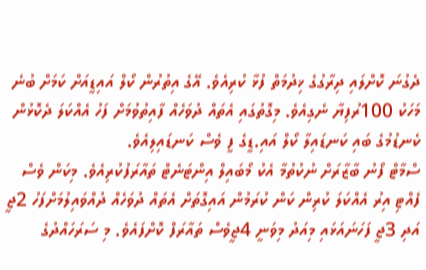ދެގުނަ ކޮށްލައި ދިރާގުގެ ޚިދުމަތް ފުޅާ ކުރިއެވެ. އޭގެ އިތުރުން ކޯލް އައިޑީއަށް ކަމަށް ބުނެ މަހަކު 100ރުފިޔާ ނެގިއެވެ. މިގޮތުގައި އެތައް ދުވަހެއް ފާއިތުވުމަށް ފަހު އެއްކަލަ ދެކޮޅުން ކެނޑުމުގެ ބައި ކަނޑައިލާ ކޯލް އައި.ޑީގެ ފީ ވެސް ކަނޑައިލިއެވެ.
ސްމާޓް ފޯނު ބާޒާރަށް ނުކުތުމާ އެކު މޯބައިލް އިންޓަނެޓް ތައާރަފުކުރިއެވެ. މިކަން ވެސް ފެއްޓި އިރު އެއްކަލަ ކުރިން ކަން ކުރަމުން އައިގޮތަށް އެތައް ދުވަހެއް ދުއްވައިލުމަށްފަހު 2ޖީ އަދި 3ޖީ ފަހަނައަޅައި މިއަދު މިވަނީ 4ޖީވެސް ތައާރަފް ކޮށްފައެވެ. މި ސަރަހައްދުގެ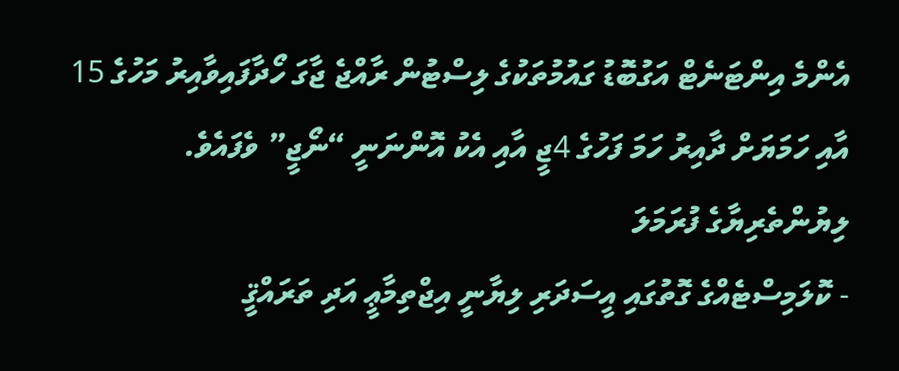އެންމެ އިންޓަނެޓް އަގުބޮޑު ގައުމުތަކުގެ ލިސްޓުން ރާއްޖެ ޖާގަ ހޯދާފައިވާއިރު މަހުގެ 15 އާއި ހަމަޔަށް ދާއިރު ހަމަ ފަހުގެ 4ޖީ އާއި އެކު އޮންނަނީ “ނޯޖީ” ވެފައެވެ.
ލިޔުންތެރިޔާގެ ފުރަމަލަ
- ކޮލަމިސްޓެއްގެ ގޮތުގައި އީސަދަރި ލިޔާނީ އިޖްތިމާޢީ އަދި ތަރައްޤީ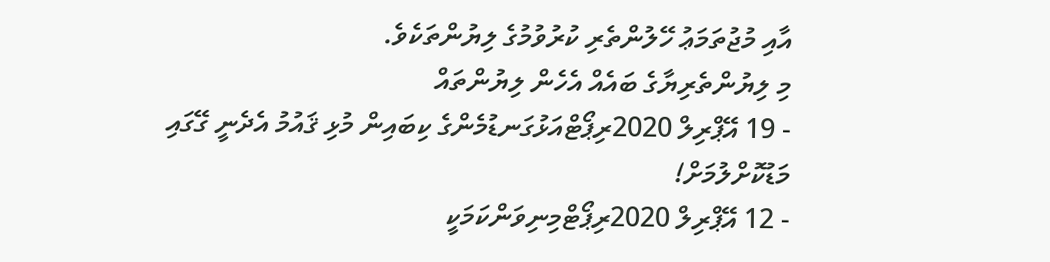އާއި މުޖުތަމަޢު ހޭލުންތެރި ކުރުވުމުގެ ލިޔުންތަކެވެ.
މި ލިޔުންތެރިޔާގެ ބައެއް އެހެން ލިޔުންތައް
- 19 އޭޕްރިލް 2020ރިޕޯޓްއަޅުގަނޑުމެންގެ ކިބައިން މުޅި ޤައުމު އެދެނީ ގޭގައި މަޑުކޮށްލުމަށް!
- 12 އޭޕްރިލް 2020ރިޕޯޓްމިނިވަންކަމަކީ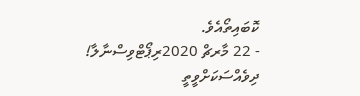ކޮބައިތޯއެވެ.
- 22 މާރޗް 2020ރިޕޯޓްވިސްނާލާ! ދިވެއްސަކަށްވީތީ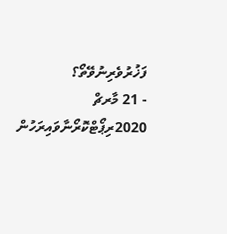ފަޚުރުވެރިނުވޭތޯ؟
- 21 މާރޗް 2020ރިޕޯޓްކޮރޯނާވައިރަހުން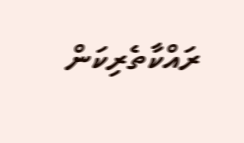ރައްކާތެރިކަން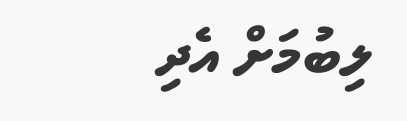ލިބުމަށް އެދި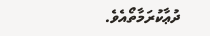ދުޢާކުރަމާތޯއެވެ.